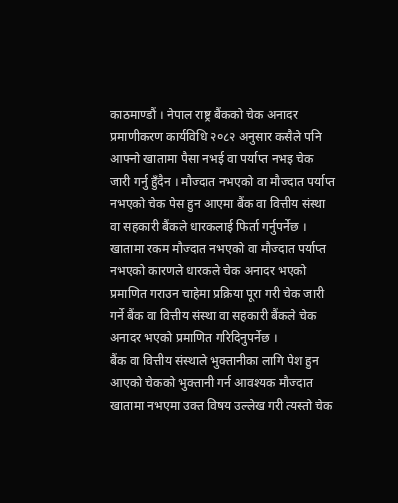काठमाण्डौं । नेपाल राष्ट्र बैंकको चेक अनादर प्रमाणीकरण कार्यविधि २०८२ अनुसार कसैले पनि आफ्नो खातामा पैसा नभई वा पर्याप्त नभइ चेक जारी गर्नु हुँदैन । मौज्दात नभएको वा मौज्दात पर्याप्त नभएको चेक पेस हुन आएमा बैंक वा वित्तीय संस्था वा सहकारी बैंकले धारकलाई फिर्ता गर्नुपर्नेछ ।
खातामा रकम मौज्दात नभएको वा मौज्दात पर्याप्त नभएको कारणले धारकले चेक अनादर भएको प्रमाणित गराउन चाहेमा प्रक्रिया पूरा गरी चेक जारी गर्ने बैंक वा वित्तीय संस्था वा सहकारी बैंकले चेक अनादर भएको प्रमाणित गरिदिनुपर्नेछ ।
बैंक वा वित्तीय संस्थाले भुक्तानीका लागि पेश हुन आएको चेकको भुक्तानी गर्न आवश्यक मौज्दात खातामा नभएमा उक्त विषय उल्लेख गरी त्यस्तो चेक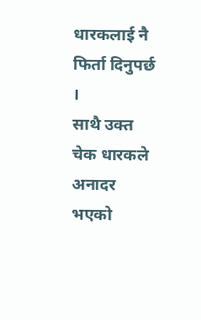धारकलाई नै फिर्ता दिनुपर्छ ।
साथै उक्त चेक धारकले अनादर भएको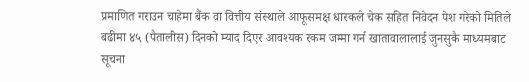प्रमाणित गराउन चाहेमा बैंक वा वित्तीय संस्थाले आफूसमक्ष धारकले चेक सहित निवेदन पेश गरेको मितिले बढीमा ४५ (पैतालीस) दिनको म्याद दिएर आवश्यक रकम जम्मा गर्न खातावालालाई जुनसुकै माध्यमबाट सूचना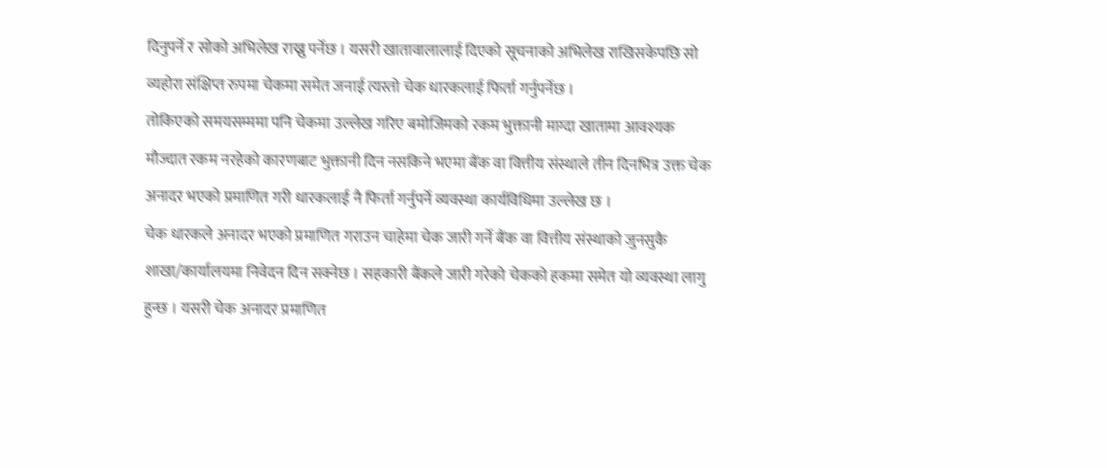दिनुपर्ने र सोको अभिलेख राख्नु पर्नेछ । यसरी खातावालालाई दिएको सूचनाको अभिलेख राखिसकेपछि सो व्यहोरा संक्षिप्त रुपमा चेकमा समेत जनाई त्यस्तो चेक धारकलाई फिर्ता गर्नुपर्नेछ ।
तोकिएको समयसम्ममा पनि चेकमा उल्लेख गरिए बमोजिमको रकम भुक्तानी माग्दा खातामा आवश्यक मौज्दात रकम नरहेको कारणबाट भुक्तानी दिन नसकिने भएमा बैंक वा वित्तीय संस्थाले तीन दिनभित्र उक्त चेक अनादर भएको प्रमाणित गरी धारकलाई नै फिर्ता गर्नुपर्ने व्यवस्था कार्यविधिमा उल्लेख छ ।
चेक धारकले अनादर भएको प्रमाणित गराउन चाहेमा चेक जारी गर्ने बैंक वा वित्तीय संस्थाको जुनसुकै शाखा/कार्यालयमा निवेदन दिन सक्नेछ । सहकारी बैंकले जारी गरेको चेकको हकमा समेत यो व्यवस्था लागु हुन्छ । यसरी चेक अनादर प्रमाणित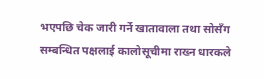भएपछि चेक जारी गर्ने खातावाला तथा सोसँग सम्बन्धित पक्षलाई कालोसूचीमा राख्न धारकले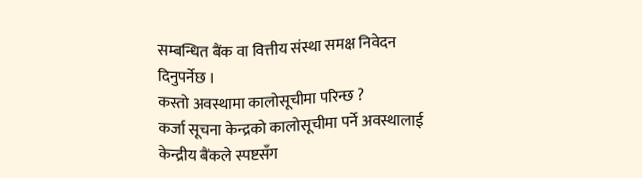सम्बन्धित बैंक वा वित्तीय संस्था समक्ष निवेदन दिनुपर्नेछ ।
कस्तो अवस्थामा कालोसूचीमा परिन्छ ?
कर्जा सूचना केन्द्रको कालोसूचीमा पर्ने अवस्थालाई केन्द्रीय बैंकले स्पष्टसँग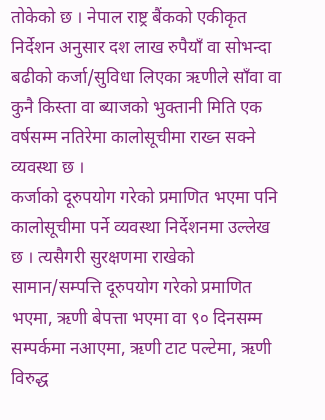तोकेको छ । नेपाल राष्ट्र बैंकको एकीकृत निर्देशन अनुसार दश लाख रुपैयाँ वा सोभन्दा बढीको कर्जा/सुविधा लिएका ऋणीले साँवा वा कुनै किस्ता वा ब्याजको भुक्तानी मिति एक वर्षसम्म नतिरेमा कालोसूचीमा राख्न सक्ने व्यवस्था छ ।
कर्जाको दूरुपयोग गरेको प्रमाणित भएमा पनि कालोसूचीमा पर्ने व्यवस्था निर्देशनमा उल्लेख छ । त्यसैगरी सुरक्षणमा राखेको सामान/सम्पत्ति दूरुपयोग गरेको प्रमाणित भएमा, ऋणी बेपत्ता भएमा वा ९० दिनसम्म सम्पर्कमा नआएमा, ऋणी टाट पल्टेमा, ऋणी विरुद्ध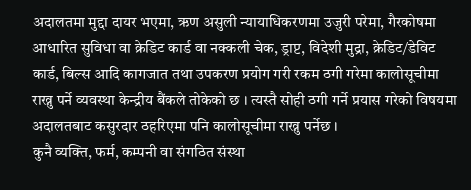अदालतमा मुद्दा दायर भएमा, ऋण असुली न्यायाधिकरणमा उजुरी परेमा, गैरकोषमा आधारित सुविधा वा क्रेडिट कार्ड वा नक्कली चेक, ड्राप्ट, विदेशी मुद्रा, क्रेडिट/डेविट कार्ड, बिल्स आदि कागजात तथा उपकरण प्रयोग गरी रकम ठगी गरेमा कालोसूचीमा राख्नु पर्ने व्यवस्था केन्द्रीय बैंकले तोकेको छ । त्यस्तै सोही ठगी गर्ने प्रयास गरेको विषयमा अदालतबाट कसुरदार ठहरिएमा पनि कालोसूचीमा राख्नु पर्नेछ ।
कुनै व्यक्ति, फर्म, कम्पनी वा संगठित संस्था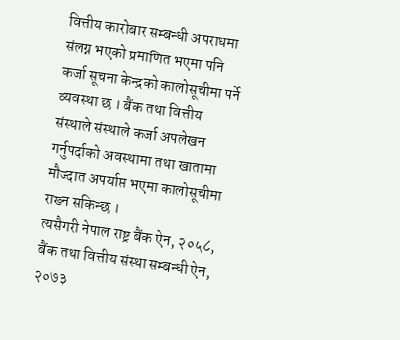वित्तीय कारोबार सम्बन्धी अपराधमा संलग्न भएको प्रमाणित भएमा पनि कर्जा सूचना केन्द्रको कालोसूचीमा पर्ने व्यवस्था छ । बैंक तथा वित्तीय संस्थाले संस्थाले कर्जा अपलेखन गर्नुपर्दाको अवस्थामा तथा खातामा मौज्दात अपर्याप्त भएमा कालोसूचीमा राख्न सकिन्छ ।
त्यसैगरी नेपाल राष्ट्र बैंक ऐन, २०५८, बैंक तथा वित्तीय संस्था सम्बन्धी ऐन, २०७३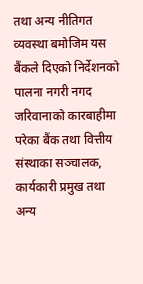तथा अन्य नीतिगत व्यवस्था बमोजिम यस बैंकले दिएको निर्देशनको पालना नगरी नगद जरिवानाको कारबाहीमा परेका बैंक तथा वित्तीय संस्थाका सञ्चालक, कार्यकारी प्रमुख तथा अन्य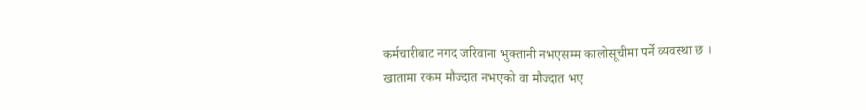कर्मचारीबाट नगद जरिवाना भुक्तानी नभएसम्म कालोसूचीमा पर्ने व्यवस्था छ ।
खातामा रकम मौज्दात नभएको वा मौज्दात भए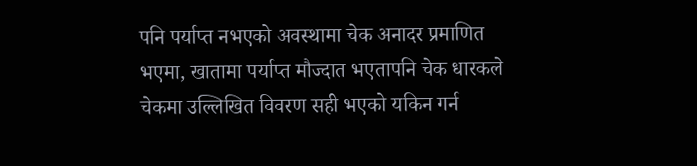पनि पर्याप्त नभएको अवस्थामा चेक अनादर प्रमाणित भएमा, खातामा पर्याप्त मौज्दात भएतापनि चेक धारकले चेकमा उल्लिखित विवरण सही भएको यकिन गर्न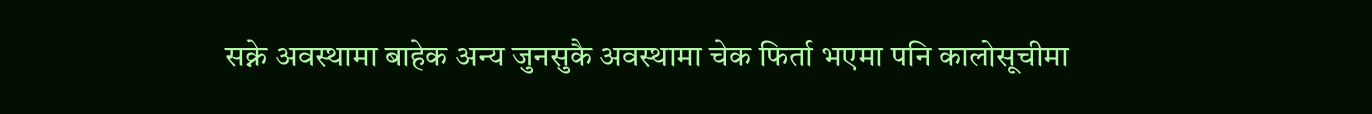सक्ने अवस्थामा बाहेक अन्य जुनसुकै अवस्थामा चेक फिर्ता भएमा पनि कालोसूचीमा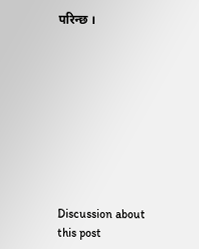परिन्छ ।









Discussion about this post